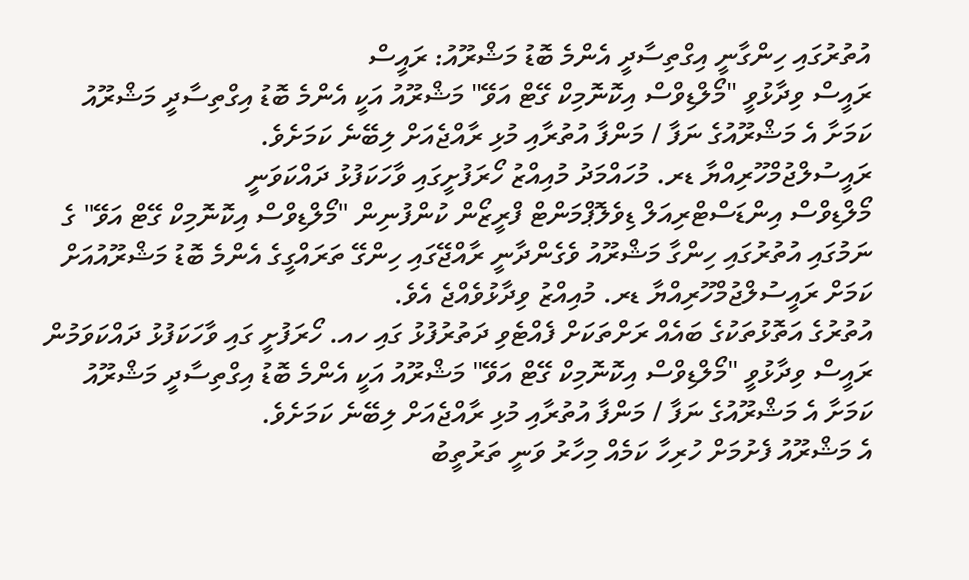އުތުރުގައި ހިންގާނީ އިގްތިސާދީ އެންމެ ބޮޑު މަޝްރޫއު: ރައީސް
ރައީސް ވިދާޅުވީ "މޯލްޑިވްސް އިކޮނޮމިކް ގޭޓް އަވޭ" މަޝްރޫއު އަކީ އެންމެ ބޮޑު އިގްތިސާދީ މަޝްރޫއު ކަމަށާ އެ މަޝްރޫއުގެ ނަފާ / މަންފާ އުތުރާއި މުޅި ރާއްޖެއަށް ލިބޭނެ ކަމަށެވެ.
ރައީސުލްޖުމްހޫރިއްޔާ ޑރ. މުހައްމަދު މުއިއްޒު ހޯރަފުށީގައި ވާހަކަފުޅު ދައްކަވަނީ
މޯލްޑިވްސް އިންޑަސްޓްރިއަލް ޑިވެލޮޕްމަންޓް ފްރީޒޯން ކުންފުނިން "މޯލްޑިވްސް އިކޮނޮމިކް ގޭޓް އަވޭ" ގެ ނަމުގައި އުތުރުގައި ހިންގާ މަޝްރޫއު ވެގެންދާނީ ރާއްޖޭގައި ހިންގޭ ތަރައްގީގެ އެންމެ ބޮޑު މަޝްރޫއުއަށް ކަމަށް ރައީސުލްޖުމްހޫރިއްޔާ ޑރ. މުއިއްޒު ވިދާޅުވެއްޖެ އެވެ.
އުތުރުގެ އަތޮޅުތަކުގެ ބައެއް ރަށްތަކަށް ފެއްޓެވި ދަތުރުފުޅު ގައި ހއ. ހޯރަފުށީ ގައި ވާހަކަފުޅު ދައްކަވަމުން ރައީސް ވިދާޅުވީ "މޯލްޑިވްސް އިކޮނޮމިކް ގޭޓް އަވޭ" މަޝްރޫއު އަކީ އެންމެ ބޮޑު އިގްތިސާދީ މަޝްރޫއު ކަމަށާ އެ މަޝްރޫއުގެ ނަފާ / މަންފާ އުތުރާއި މުޅި ރާއްޖެއަށް ލިބޭނެ ކަމަށެވެ.
އެ މަޝްރޫއު ފެށުމަށް ހުރިހާ ކަމެއް މިހާރު ވަނީ ތަރުތީބު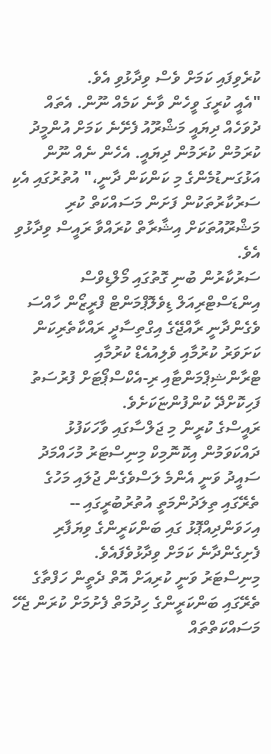ކުރެވިފައި ކަމަށް ވެސް ވިދާޅުވި އެވެ.
"އެއީ ކުރީގަ ވީހެން ވާނެ ކަމެއް ނޫން. އެތައް ދުވަހެއް ދިޔައީ މަޝްރޫއު ފެށޭނެ ކަމަށް އުންމީދު ކުރަމުން ކުރަމުން ދިޔައީ. އެހެން ނެއް ނޫން އަޅުގަނޑުމެންގެ މި ކަންކަން ދާނީ،" އުތުރުގައި އެކި ސަރުކާރުތަކުން ފަށަން މަސައްކަތް ކުރި މަޝްރޫއުތަކަށް އިޝާރާތް ކުރައްވާ ރައީސް ވިދާޅުވި އެވެ.
ސަރުކާރުން ބުނި ގޮތުގައި މޯލްޑިވްސް އިންޑަސްޓްރިއަލް ޑިވެލޮޕްމަންޓް ފްރީޒޯން ހާއްސަ ވެގެންދާނީ ރާއްޖޭގެ އިގްތިސާދީ ރައްކާތެރިކަން ކަށަވަރު ކުރުމާއި ވެލިއުއެޑް ކުރުމާއި ޓްރާންޝިޕްމަންޓާއި ރި-އެކްސްޕޯޓަށް ފުރުސަތު ފަހިކޮށްދޭ ކުންފުންޏަކަށެވެ.
ރައީސްގެ ކުރީން މި ޖަލްސާގައި ވާހަކަފުޅު ދައްކަވަމުން އިކޮނޮމިކް މިނިސްޓަރު މުހައްމަދު ސައީދު ވަނީ އެންމެ ލަސްވެގެން ޖުލައި މަހުގެ ތެރޭގައި ތިލަދުންމަތީ އުތުރުބުރީގައި -- އިހަވަންދިއްޕޮޅު ގައި ބަންކަރީންގެ ވިޔަފާރި ފެށިގެންދާނެ ކަމަށް ވިދާޅުވެފައެވެ.
މިނިސްޓަރު ވަނީ ކުރިއަށް އޮތް ދެތީން ހަފްތާގެ ތެރޭގައި ބަންކަރީންގެ ހިދުމަތް ފެށުމަށް ކުރަން ޖެހޭ މަސައްކަތްތައް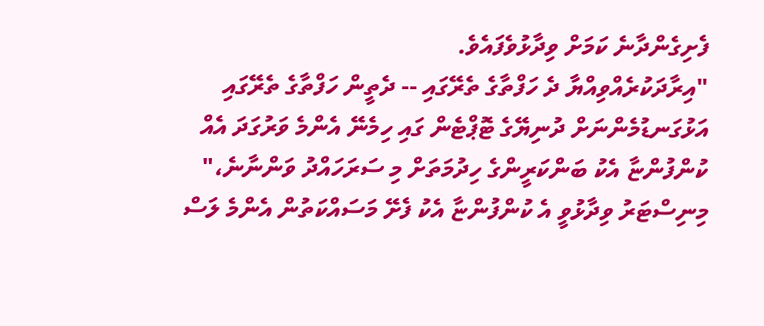ފެށިގެންދާނެ ކަމަށް ވިދާޅުވެފައެވެ.
"އިރާދަކުރެއްވިއްޔާ ދެ ހަފްތާގެ ތެރޭގައި -- ދެތީން ހަފްތާގެ ތެރޭގައި އަޅުގަނޑުމެންނަށް ދުނިޔޭގެ ޓޮޕްޓެން ގައި ހިމެނޭ އެންމެ ވަރުގަދަ އެއް ކުންފުންޏާ އެކު ބަންކަރީންގެ ހިދުމަތަށް މި ސަރަހައްދު ވަންނާނެ،"
މިނިސްޓަރު ވިދާޅުވީ އެ ކުންފުންޏާ އެކު ފެށޭ މަސައްކަތުން އެންމެ ލަސް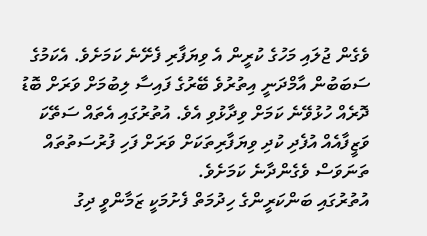ވެގެން ޖުލައި މަހުގެ ކުރީން އެ ވިޔަފާރި ފެށޭނެ ކަމަށެވެ. އެކަމުގެ ސަބަބުން އާމްދަނީ އިތުރުވެ ބޭރުގެ ފައިސާ ލިބުމަށް ވަރަށް ބޮޑު ދޮރެއް ހުޅުވޭނެ ކަމަށް ވިދާޅުވި އެވެ. އުތުރުގައި އެތައް ސަތޭކަ ވަޒީފާއެއް އުފެދި ކުދި ވިޔަފާރިތަކަށް ވަރަށް ފަހި ފުރުސަތުތައް ތަނަވަސް ވެގެންދާނެ ކަމަށެވެ.
އުތުރުގައި ބަންކަރީންގެ ހިދުމަތް ފެށުމަކީ ޒަމާންވީ ދިގު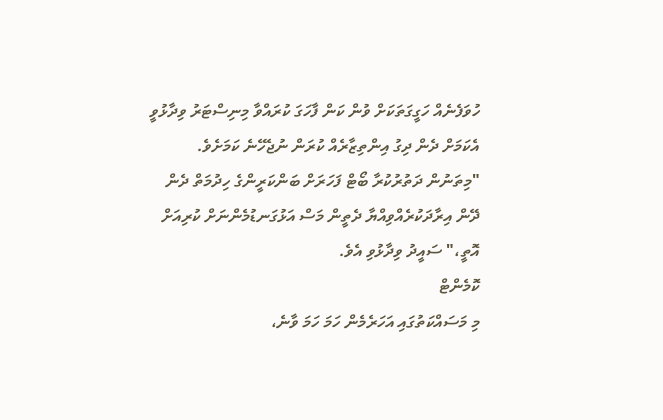ހުވަފެނެއް ހަގީގަތަކަށް ވުން ކަން ފާހަގަ ކުރައްވާ މިނިސްޓަރު ވިދާޅުވީ އެކަމަށް ދެން ދިގު އިންތިޒާރެއް ކުރަން ނުޖެހޭނެ ކަމަށެވެ.
"މިތަނުން ދަތުރުކުރާ ބޯޓް ފަހަރަށް ބަންކަރީންގެ ހިދުމަތް ދެން ދޭން އިރާދަކުރެއްވިއްޔާ ދެތީން މަސް އަޅުގަނޑުމެންނަށް ކުރިއަށް އޮތީ،" ސައީދު ވިދާޅުވި އެވެ.
ކޮމެންޓް
މި މަސައްކަތުގައި އަހަރެމެން ހަމަ ހަމަ ވާނެ،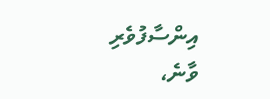އިންސާފުވެރި ވާނެ،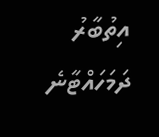އިތުބާރު ދަމަހައްޓާނެ